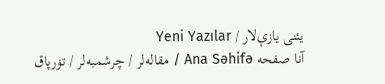یئنی یازې‌لار / Yeni Yazılar
آنا صفحه Ana Səhifə / مقاله‌لر / چرشمبه‌لر / تۏرپاق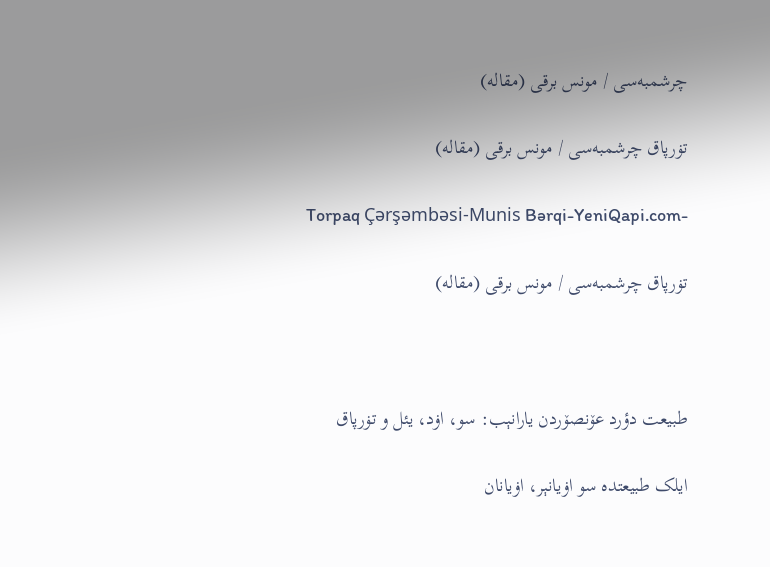چرشمبه‌سی‌ / مونس برقی (مقاله)

تۏرپاق چرشمبه‌سی‌ / مونس برقی (مقاله)

Torpaq Çərşəmbəsi-Munis Bərqi-YeniQapi.com-

تۏرپاق چرشمبه‌سی‌ / مونس برقی (مقاله)



طبیعت دؤرد عۆنصۆردن یارانېب: سو، اۏد، یئل و تۏرپاق

ایلک طبیعتده سو اۏیانېر، اۏیانان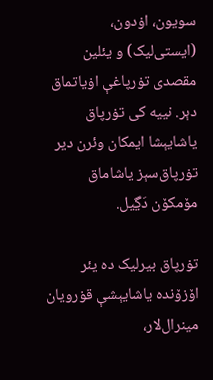سویون، اۏدون، (ایستی‌لیک) و یئلین مقصدی تۏرپاغې اۏیاتماق دېر. نییه کی تۏرپاق یاشایېشا ایمکان وئرن دیر تۏرپاق‌سېز یاشاماق مۆمکۆن دَڲیل.

تۏرپاق بیرلیک ده یئر اۆزۆنده یاشایېشې قۏرویان مینرال‌لار،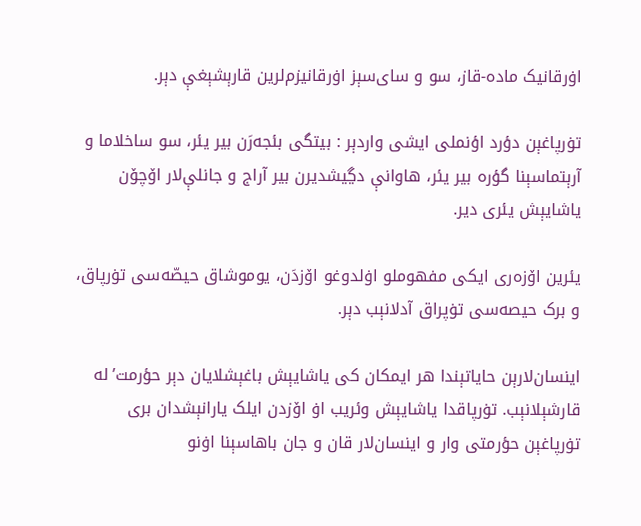اۏرقانیک ماده-قاز، سو و سای‌سېز اۏرقانیزم‌لرین قارېشېغې دېر.

تۏرپاغېن دؤرد اؤنملی ایشی واردېر : بیتگی بئجه‌رَن بیر یئر، سو ساخلاما و آرېتماسېنا گؤره بیر یئر، هاوانې دڲیشدیرن بیر آراج و جانلې‌لار اۆچۆن یاشایېش یئری دیر.

یئرین اۆزه‌ری ایکی مفهوملو اۏلدوغو اۆزدَن، یوموشاق حیصّه‌سی تۏرپاق، و برک حیصه‌سی تۏپراق آدلانېب دېر.

اینسان‌لارېن حایاتېندا هر ایمکان کی یاشایېش باغېشلایان دېر حؤرمت’له قارشېلانېب. تۏرپاقدا یاشایېش وئریب اۏ اۆزدن ایلک یارانېشدان بری تۏرپاغېن حؤرمتی وار و اینسان‌لار قان و جان باهاسېنا اۏنو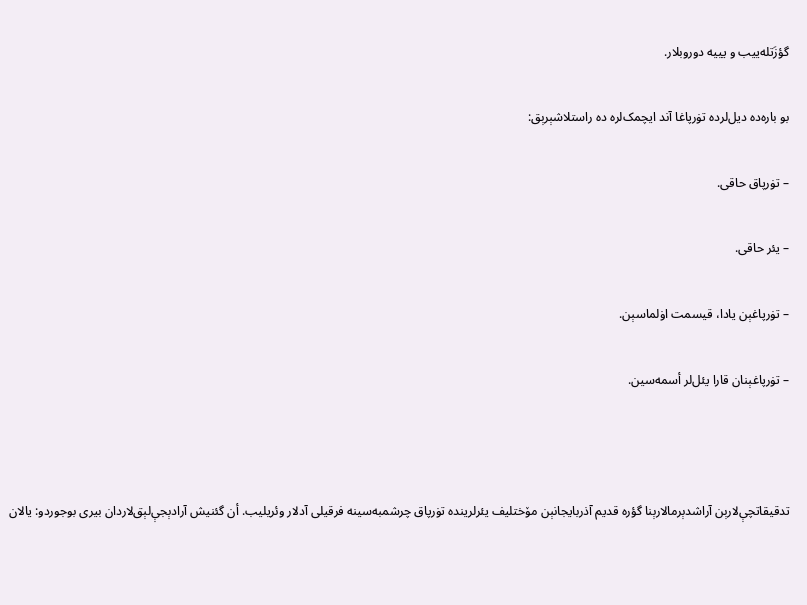گؤزَتله‌ییب و یییه دوروبلار.

بو باره‌ده دیل‌لرده تۏرپاغا آند ایچمک‌لره ده راستلاشېرېق:

– تۏرپاق حاقی.

– یئر حاقی.

– تۏرپاغېن یادا، قیسمت اۏلماسېن.

– تۏرپاغېنان قارا یئل‌لر أسمه‌سین.



تدقیقاتچې‌لارېن آراشدېرمالارېنا گؤره قدیم آذربایجانېن مۆختلیف یئرلرینده تۏرپاق چرشمبه‌سینه فرقیلی آدلار وئریلیب. أن گئنیش آرادېجې‌لېق‌لاردان بیری بوجوردو: یالان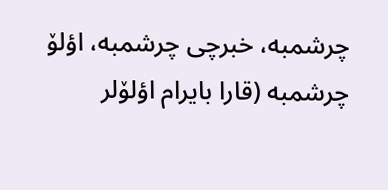چرشمبه، خبرچی چرشمبه، اؤلۆ چرشمبه (قارا بایرام اؤلۆلر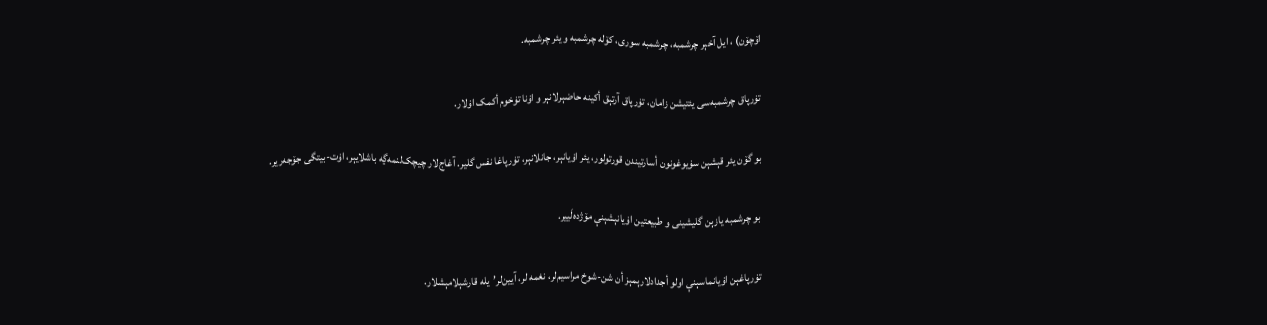اۆچۆن) ، ایل آخېر چرشمبه، چرشمبه سوری، کۆله چرشمبه و یئر چرشمبه.

تۏرپاق چرشمبه‌سی یئتیشن زامان، تۏرپاق آرتېق أکینه حاضېرلانېر و اۏنا تۏخوم أکمک اۏلار.

بو گۆن یئر قېشېن سۏیوغونون أسارتیندن قورتولور، یئر اۏیانېر، جانلانېر، تۏرپاغا نفس گلیر. آغاج‌لار چیچک‌لنمه‌ڲه باشلایېر، اۏت-بیتگی جۆجه‌ریر.

بو چرشمبه یازېن گلیشینی و طبیعتین اۏیانېشېنې مۆژده‌لَییر.

تۏرپاغېن اۏیانماسېنې اولو أجدادلارېمېز أن شن-شوخ مراسیم‌لر، نغمه لر، آیین‌لر’یله قارشېلامېشلار.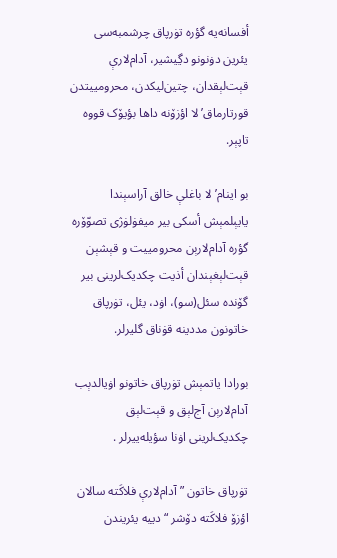أفسانه‌یه گؤره تۏرپاق چرشمبه‌سی یئرین دۏنونو دڲیشیر، آدام‌لارې قېت‌لېقدان، چتین‌لیکدن، محرومییتدن قورتارماق’لا اؤزۆنه داها بؤیۆک قووه تاپېر.

بو اینام’لا باغلې خالق آراسېندا یایېلمېش أسکی بیر میفۏلۏژی تصوّۆره گؤره آدام‌لارېن محرومییت و قېشېن قېت‌لېغېندان أذیت چکدیک‌لرینی بیر گۆنده سئل(سو)، اۏد، یئل، تۏرپاق خاتونون مددینه قۏناق گلیرلر.

بورادا یاتمېش تۏرپاق خاتونو اۏیالدېب آدام‌لارېن آج‌لېق و قېت‌لېق چکدیک‌لرینی اۏنا سؤیله‌ییرلر .

تۏرپاق خاتون ” آدام‌لارې فلاکَته سالان اؤزۆ فلاکَته دۆشر “دییه یئریندن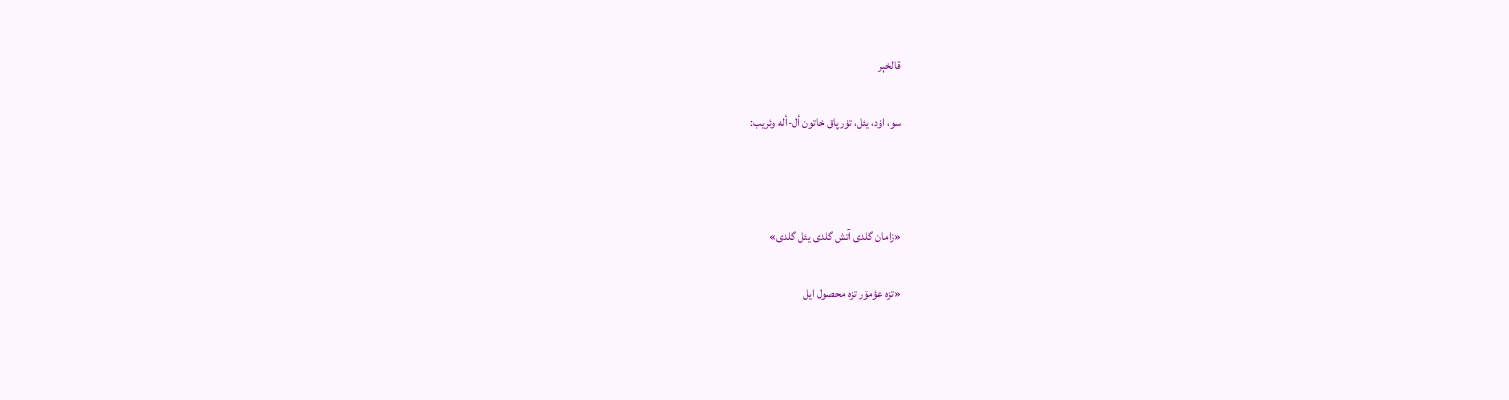قالخېر

سو، اۏد، یئل، تۏرپاق خاتون أل-أله وئریب:



«زامان گلدی آتش گلدی یئل گلدی»

«تزه عؤمۆر تزه محصول ایل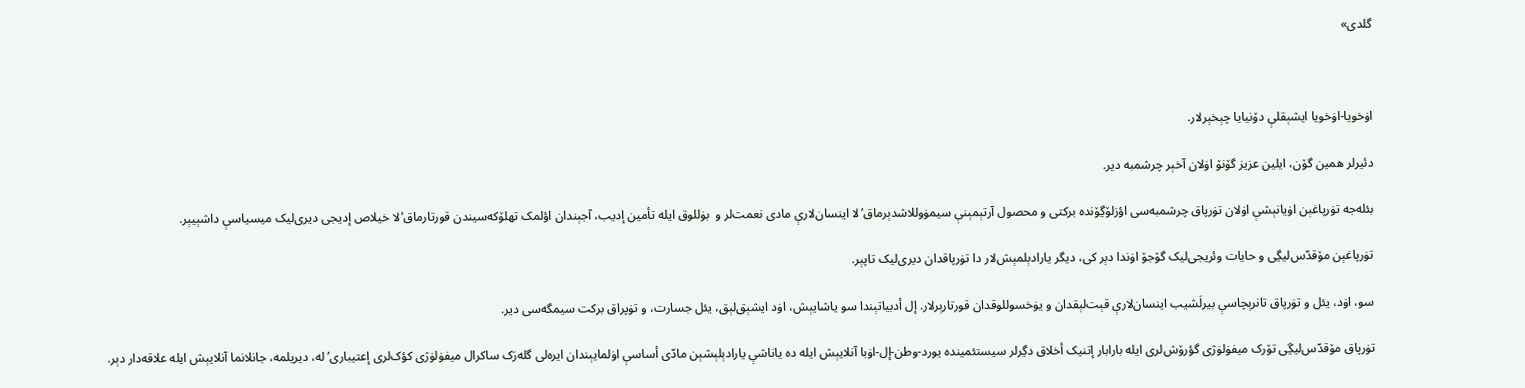گلدی»



اۏخویا-اۏخویا ایشېقلې دۆنیایا چېخېرلار.

دئیرلر همین گۆن، ایلین عزیز گۆنۆ اۏلان آخېر چرشمبه دیر.

بئله‌جه تۏرپاغېن اۏیانېشې اۏلان تۏرپاق چرشمبه‌سی اؤزلۆڲۆنده برکتی و محصول آرتېمېنې سیمۏوللاشدېرماق’لا اینسان‌لارې مادی نعمت‌لر و  بۏللوق ایله تأمین إدیب، آجېندان اؤلمک تهلۆکه‌سیندن قورتارماق’لا خیلاص إدیجی دیری‌لیک میسیاسې داشېیېر.

تۏرپاغېن مۆقدّس‌لیڲی و حایات وئریجی‌لیک گۆجۆ اۏندا دېر کی، دیگر یارادېلمېش‌لار دا تۏرپاقدان دیری‌لیک تاپېر.

سو، اۏد، یئل و تۏرپاق تانرېچاسې بیرلَشیب اینسان‌لارې قېت‌لېقدان و یۏخسوللوقدان قورتارېرلار. إل أدبیاتېندا سو یاشایېش، اۏد ایشېق‌لېق، یئل جسارت، و تۏپراق برکت سیمگه‌سی دیر.

تۏرپاق مۆقدّس‌لیڲی تۆرک میفۏلۏژی گؤرۆش‌لری ایله بارابار إتنیک أخلاق دڲرلر سیستئمینده یورد-وطن-إل-اۏبا آنلایېش ایله ده یاناشې یارادېلېشېن مادّی أساسې اۏلمایېندان ایره‌لی گله‌رَک ساکرال میفۏلۏژی کؤک‌لری إعتیباری’له، دیریلمه، جانلانما آنلایېش ایله علاقه‌دار دېر.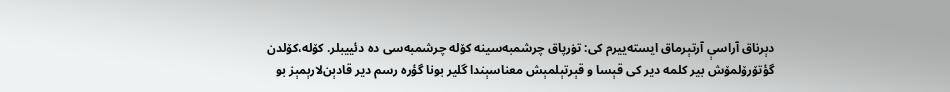دېرناق آراسې آرتېرماق ایسته‌ییرم کی: تۏرپاق چرشمبه‌سینه کۆله چرشمبه‌سی ده دئییبلر. کۆله،کۆلدن گؤتۆرۆلمۆش بیر کلمه دیر کی قېسا و قېرتېلمېش معناسېندا گلیر بونا گؤره رسم دیر قادېن‌لارېمېز بو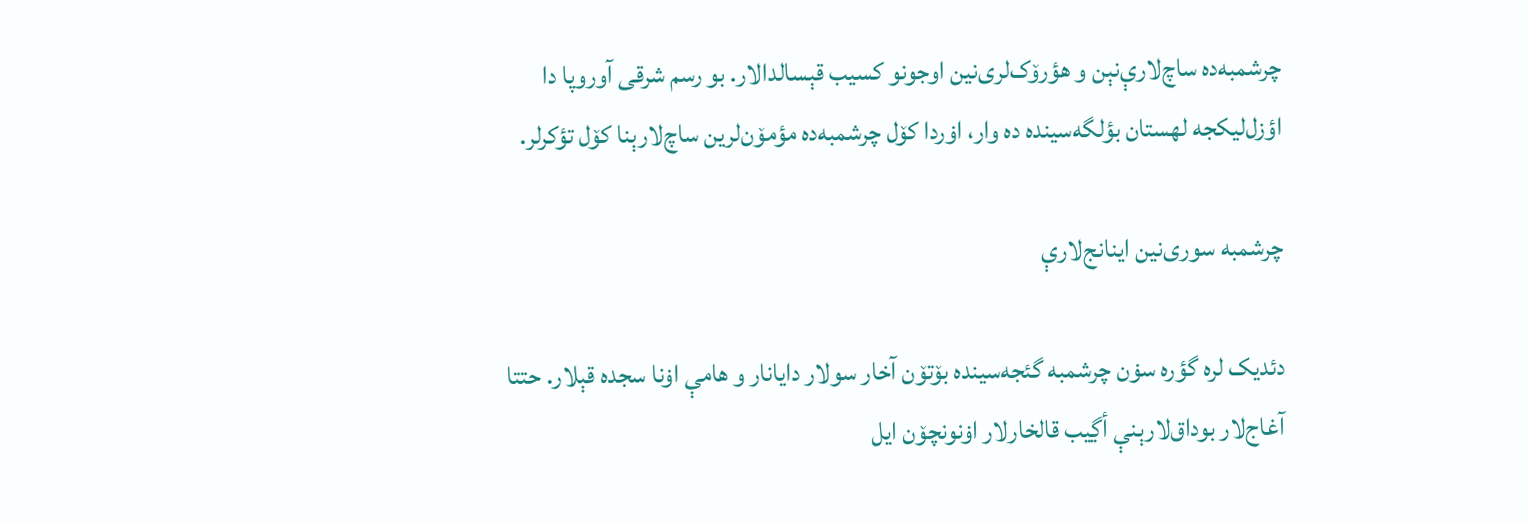چرشمبه‌ده ساچ‌لارې‌نېن و هؤرۆک‌لری‌نین اوجونو کسیب قېسالدالار. بو رسم شرقی آوروپا دا اؤزل‌لیکجه لهستان بؤلگه‌سینده ده وار، اۏردا کۆل چرشمبه‌ده مؤمۆن‌لرین ساچ‌لارېنا کۆل تؤکرلر.

چرشمبه سوری‌نین اینانج‌لارې

دئدیک لره گؤره سۏن چرشمبه گئجه‌سینده بۆتۆن آخار سولار دایانار و هامې اۏنا سجده قېلار. حتتا آغاج‌لار بوداق‌لارېنې أڲیب قالخارلار اۏنونچۆن ایل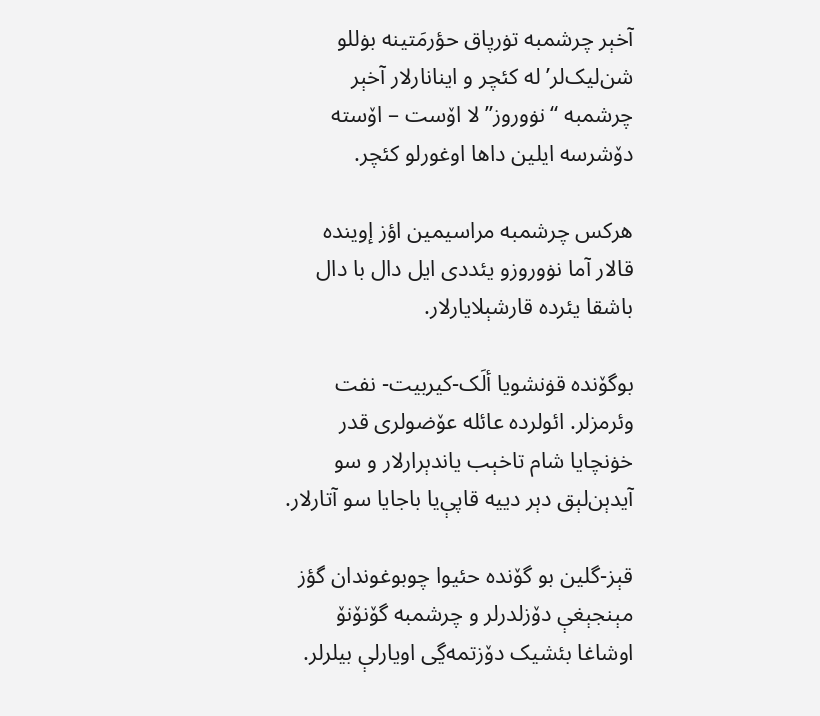آخېر چرشمبه تۏرپاق حؤرمَتینه بۏللو شن‌لیک‌لر’له کئچر و اینانارلار آخېر چرشمبه “نۏوروز” لا اۆست – اۆسته دۆشرسه ایلین داها اوغورلو کئچر.

هرکس چرشمبه مراسیمین اؤز إوینده قالار آما نۏوروزو یئددی ایل دال با دال باشقا یئرده قارشېلایارلار.

بوگۆنده قۏنشویا ألَک-کیربیت- نفت وئرمزلر. ائولرده عائله عۆضولری قدر خۏنچایا شام تاخېب یاندېرارلار و سو آیدېن‌لېق دېر دییه قاپې‌یا باجایا سو آتارلار.

قېز-گلین بو گۆنده حئیوا چوبوغوندان گؤز مېنجېغې دۆزلدرلر و چرشمبه گۆنۆنۆ اوشاغا بئشیک دۆزتمه‌ڲی اویارلې بیلرلر.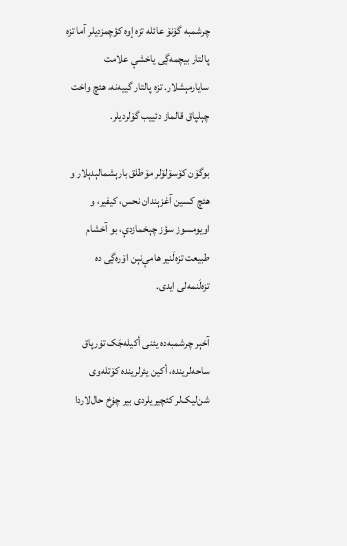چرشمبه گۆنۆ عائله تزه إوه کؤچمزدیلر آما تزه پالتار بیچمه‌ڲی یاخشې علامت سایارمېشلار. تزه پالتار گییه‌نه، هئچ واخت چېلپاق قالماز دئییب گۆلردیلر.

بوگۆن کۆسۆلۆلر مۆطلق بارېشمالېدېلار و هئچ کسین آغزېندان نحس، کیفیر، و اویومسوز سؤز چېخمازدې، بو آخشام طبیعت تزه‌لَنیر هامې‌نېن اۆره‌ڲی ده تزه‌لَنمه‌لی ایدی.

آخېر چرشمبه‌ده یئنی أکیله‌جَک تۏرپاق ساحه‌لرینده، أکین یئرلرینده کۆتله‌وی شن‌لیک‌لر کئچیریلردی بیر چۏخ حال‌لاردا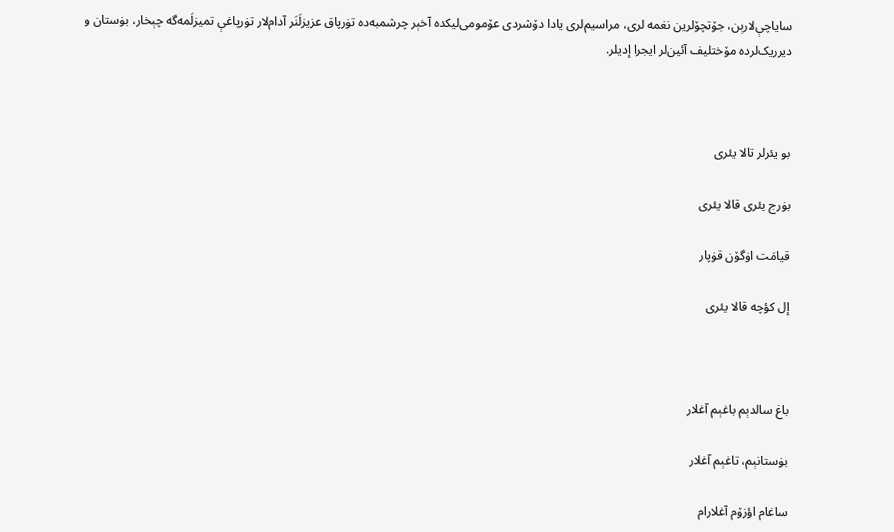سایاچې‌لارېن، جۆتچۆلرین نغمه لری، مراسیم‌لری یادا دۆشردی عۆمومی‌لیکده آخېر چرشمبه‌ده تۏرپاق عزیزلَنَر آدام‌لار تۏرپاغې تمیزلَمه‌گه چېخار، بۏستان و دیرریک‌لرده مۆختلیف آئین‌لر ایجرا إدیلر.



بو یئرلر تالا یئری

بۏرج یئری قالا یئری

قیامَت اۏگۆن قۏپار

إل کؤچه قالا یئری



باغ سالدېم باغېم آغلار

بۏستانېم، تاغېم آغلار

ساغام اؤزۆم آغلارام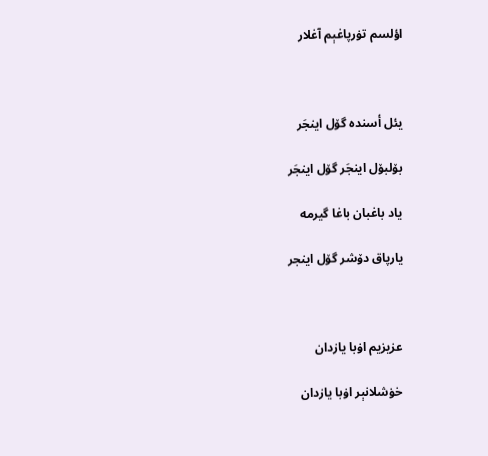اؤلسم تۏرپاغېم آغلار



یئل أسنده گۆل اینجَر

بۆلبۆل اینجَر گۆل اینجَر

یاد باغبان باغا گیرمه

یارپاق دۆشر گۆل اینجر



عزیزیم اۏبا یازدان

خۏشلانېر اۏبا یازدان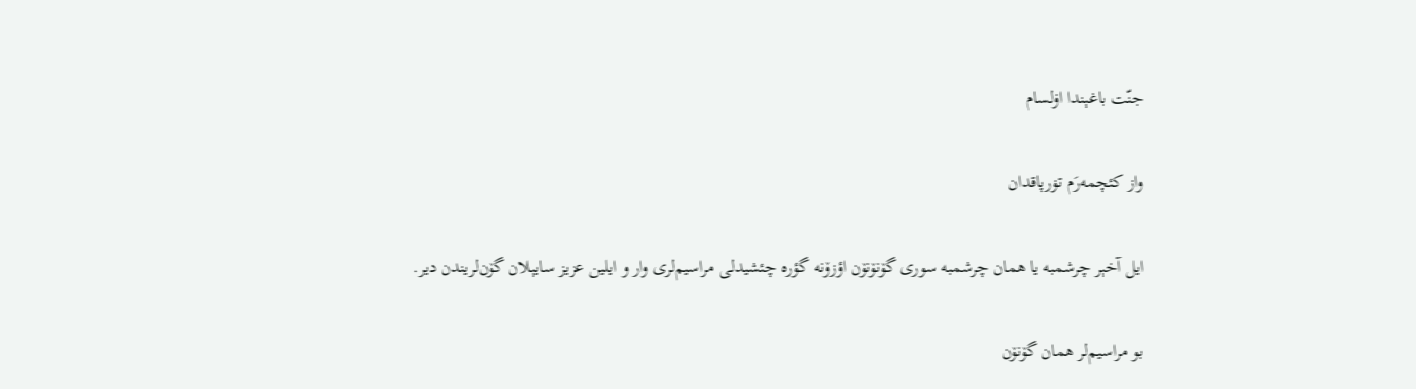جنّت باغېندا اۏلسام

واز کئچمه‌رَم تۏرپاقدان

ایل آخېر چرشمبه یا همان چرشمبه سوری گۆنۆنۆن اؤزۆنه گؤره چئشیدلی مراسیم‌لری وار و ایلین عزیز سایېلان گۆن‌لریندن دیر.

بو مراسیم‌لر همان گۆنۆن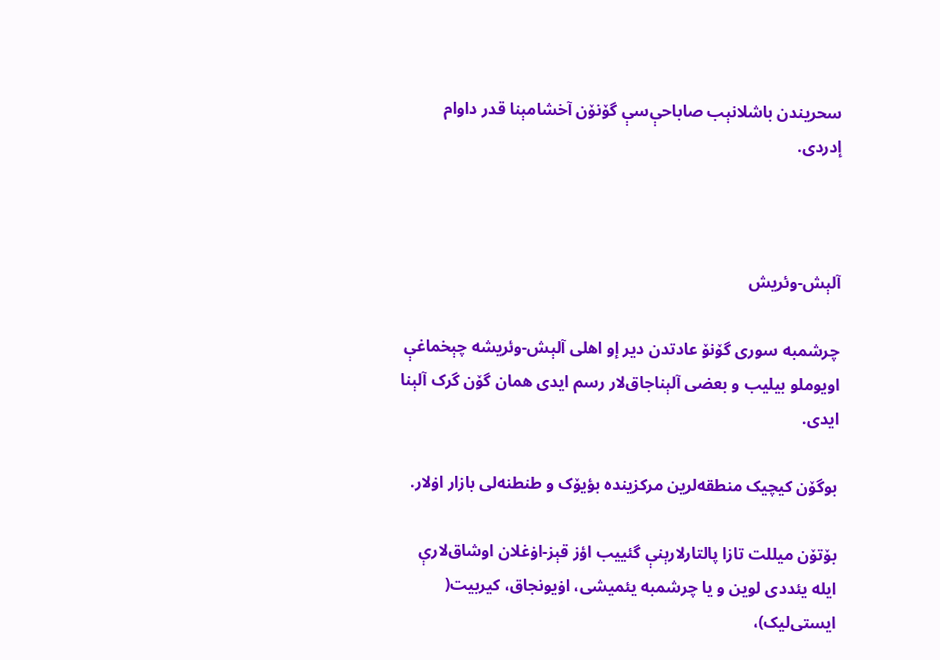سحریندن باشلانېب صاباحې‌سې گۆنۆن آخشامېنا قدر داوام إدردی.



آلېش-وئریش

چرشمبه سوری گۆنۆ عادتدن دیر إو اهلی آلېش-وئریشه چېخماغې اویوملو بیلیب و بعضی آلېناجاق‌لار رسم ایدی همان گۆن گرک آلېنا ایدی.

بوگۆن کیچیک منطقه‌لرین مرکزینده بؤیۆک و طنطنه‌لی بازار اۏلار.

بۆتۆن میللت تازا پالتارلارېنې گئییب اؤز قېز-اۏغلان اوشاق‌لارې ایله یئددی لوین و یا چرشمبه یئمیشی، اۏیونجاق، کیربیت( ایستی‌لیک)،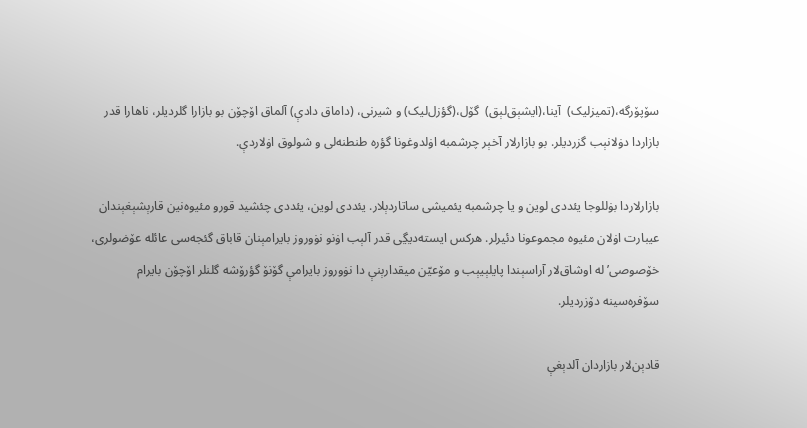سۆپۆرگه،(تمیزلیک)  آینا،(ایشېق‌لېق)  گۆل،(گؤزل‌لیک) و شیرنی، (داماق دادې) آلماق اۆچۆن بو بازارا گلردیلر، ناهارا قدر بازاردا دۏلانېب گزردیلر. بو بازارلار آخېر چرشمبه اۏلدوغونا گؤره طنطنه‌لی و شولوق اۏلاردې.

بازارلاردا بۏللوجا یئددی لوین و یا چرشمبه یئمیشی ساتاردېلار. یئددی لوین، یئددی چئشید قورو مئیوه‌نین قارېشېغېندان عیبارت اۏلان مئیوه مجموعونا دئیرلر. هرکس ایسته‌دیڲی قدر آلېب اۏنو نۏوروز بایرامېنان قاباق گئجه‌سی عائله عۆضولری، خۆصوصی’له اوشاق‌لار آراسېندا پایلېیېب و مۆعیّن میقدارېنې دا نۏوروز بایرامې گۆنۆ گؤرۆشه گلنلر اۆچۆن بایرام سۆفره‌سینه دۆزردیلر.

قادېن‌لار بازاردان آلدېغې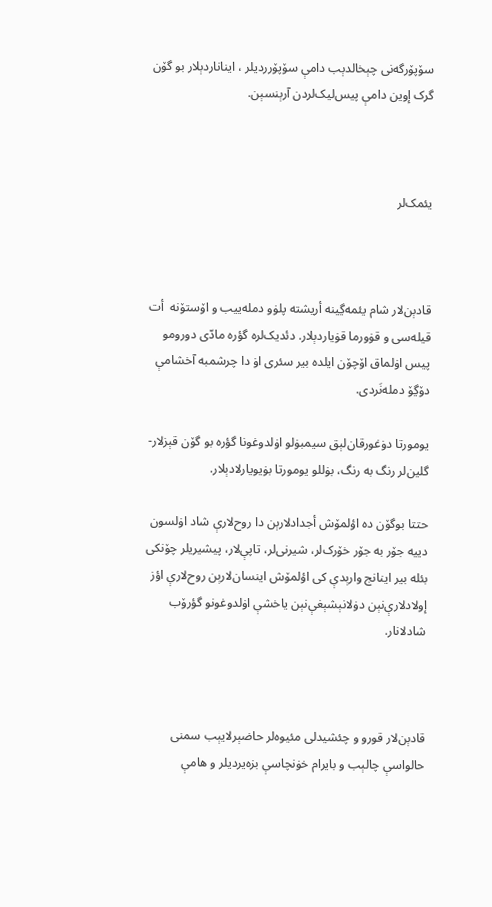سۆپۆرگه‌نی چېخالدېب دامې سۆپۆرردیلر ، ایناناردېلار بو گۆن گرک إوین دامې پیس‌لیک‌لردن آرېنسېن.



یئمک‌لر



قادېن‌لار شام یئمه‌ڲینه أریشته پلۏو دمله‌ییب و اۆستۆنه  أت قیله‌سی و قۏورما قۏیاردېلار. دئدیک‌لره گؤره مادّی دورومو پیس اۏلماق اۆچۆن ایلده بیر سئری اۏ دا چرشمبه آخشامې دۆڲۆ دمله‌نَردی.

یومورتا دۏغورقان‌لېق سیمبۏلو اۏلدوغونا گؤره بو گۆن قېزلار-گلین‌لر رنگ به رنگ، بۏللو یومورتا بۏیویارلادېلار.

حتتا بوگۆن ده اؤلمۆش أجدادلارېن دا روح‌لارې شاد اۏلسون دییه جۆر به جۆر خۆرک‌لر، شیرنی‌لر، تاپې‌لار، پیشیریلر چۆنکی بئله بیر اینانج وارېدې کی اؤلمۆش اینسان‌لارېن روح‌لارې اؤز إولادلارې‌نېن دۏلانېشېغې‌نېن یاخشې اۏلدوغونو گؤرۆب شادلانار.



قادېن‌لار قورو و چئشیدلی مئیوه‌لر حاضېرلایېب سمنی حالواسې چالېب و بایرام خۏنچاسې بزه‌یردیلر و هامې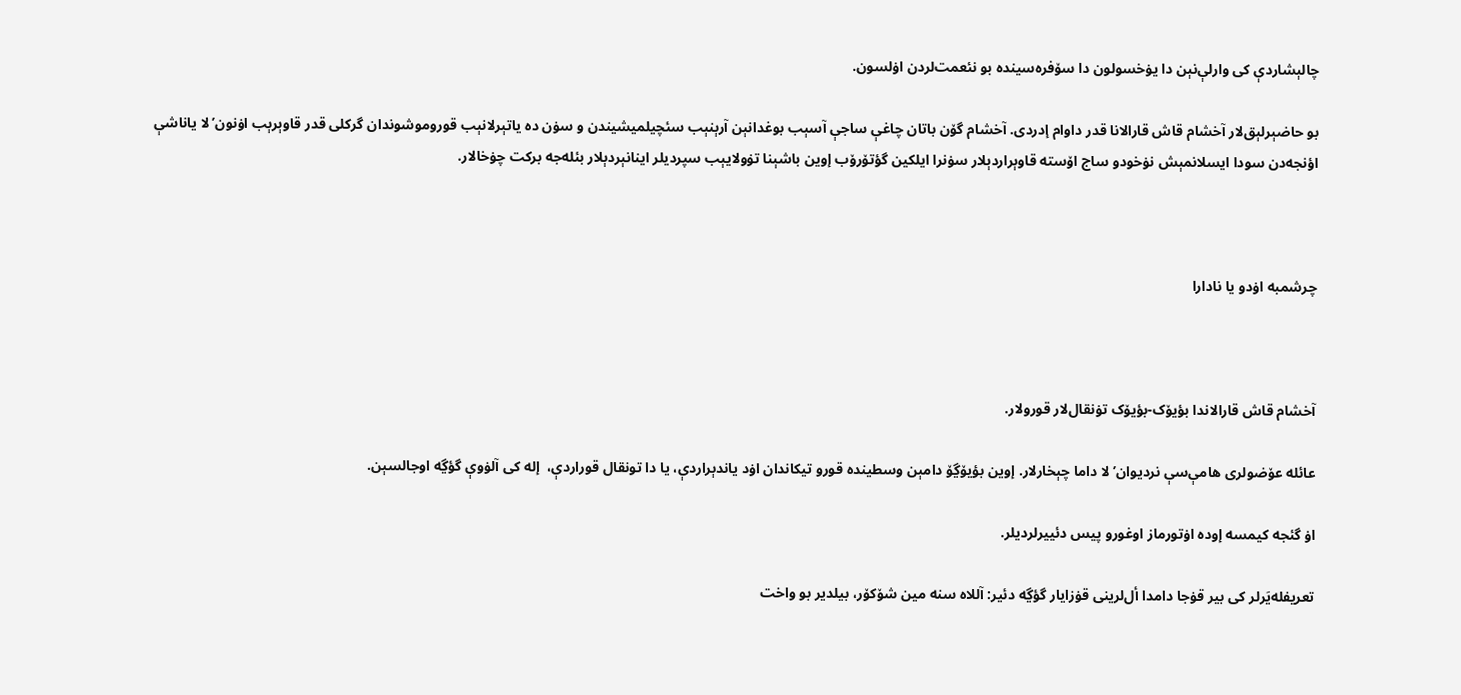چالېشاردې کی وارلې‌نېن دا یۏخسولون دا سۆفره‌سینده بو نئعمت‌لردن اۏلسون.

بو حاضېرلېق‌لار آخشام قاش قارالانا قدر داوام إدردی. آخشام گۆن باتان چاغې ساجې آسېب بوغدانېن آرېنېب سئچیلمیشیندن و سۏن ده یاتېرلانېب قوروموشوندان گرکلی قدر قاوېرېب اۏنون’لا یاناشې اؤنجه‌دن سودا ایسلانمېش نۏخودو ساج اۆسته قاوېراردېلار سۏنرا ایلکین گؤتۆرۆب إوین باشېنا تۏولایېب سپردیلر اینانېردېلار بئله‌جه برکت چۏخالار.



چرشمبه اۏدو یا نادارا



آخشام قاش قارالاندا بؤیۆک-بؤیۆک تۏنقال‌لار قورولار.

عائله عۆضولری هامې‌سې نردیوان’لا داما چېخارلار. إوین بؤیۆڲۆ دامېن وسطینده قورو تیکاندان اۏد یاندېراردې، یا دا تونقال قوراردې،  إله کی آلۏوې گؤڲه اوجالسېن.

اۏ گئجه کیمسه إوده اۏتورماز اوغورو پیس دئییرلردیلر.

تعریفله‌یَرلر کی بیر قۏجا دامدا أل‌لرینی قۏزایار گؤڲه دئیر: آللاه سنه مین شۆکۆر، بیلدیر بو واخت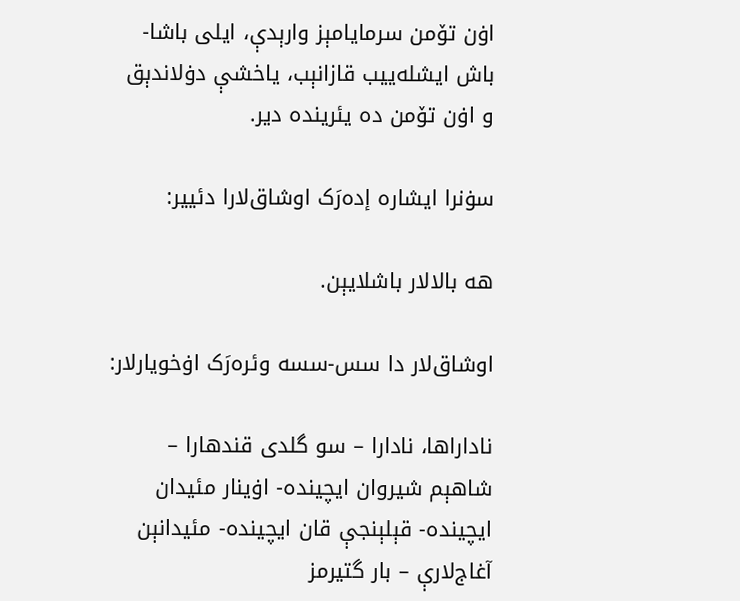اۏن تۆمن سرمایامېز وارېدې، ایلی باشا-باش ایشله‌ییب قازانېب، یاخشې دۏلاندېق و اۏن تۆمن ده یئرینده دیر.

سۏنرا ایشاره إده‌رَک اوشاق‌لارا دئییر:

هه بالالار باشلایېن.

اوشاق‌لار دا سس-سسه وئره‌رَک اۏخویارلار:

ناداراها، نادارا – سو گلدی قندهارا – شاهېم شیروان ایچینده- اۏینار مئیدان ایچینده- قېلېنجې قان ایچینده- مئیدانېن آغاج‌لارې – بار گتیرمز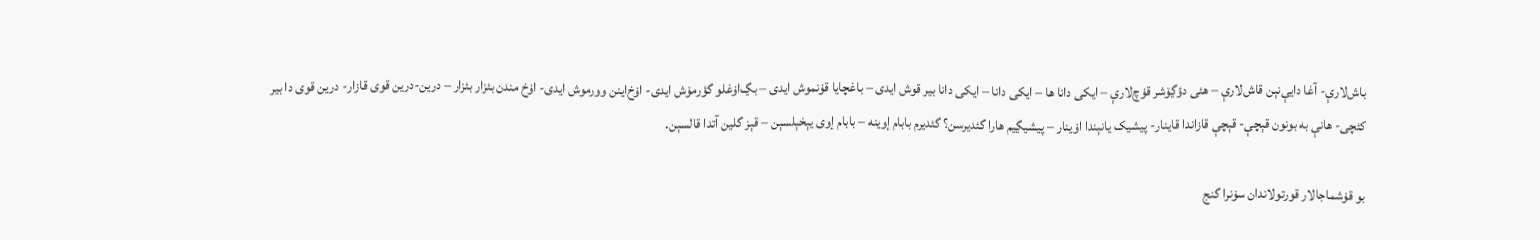باش‌لارې- آغا دایې‌نېن قاش‌لارې – هئی دؤڲۆشر قۏچ‌لارې – ایکی دانا ها – ایکی دانا – ایکی دانا بیر قوش ایدی – باغچایا قۏنموش ایدی – بڲ‌اۏغلو گؤرمۆش ایدی- اۏخ‌اینن وورموش ایدی- اۏخ مندن بئزار بئزار – درین-درین قوی قازار- درین قوی دا بیر کئچی- هانې به بونون قېچې- قېچې قازاندا قاینار- پیشیک یانېندا اۏینار – پیشیڲیم هارا گئدیرسن؟ گئدیرم بابام إوینه – بابام إوی یېخېلسېن – قېز گلین آتدا قالسېن.

بو قۏشماجالار قورتولاندان سۏنرا گنج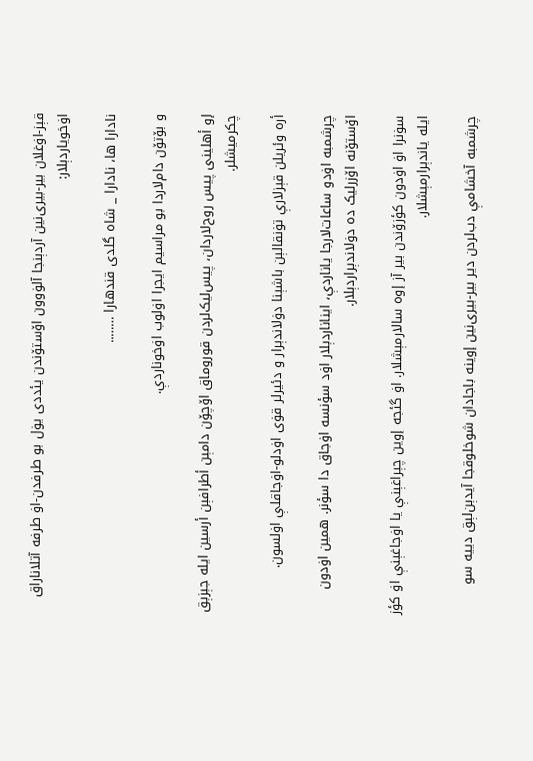قېز-اۏغلان بیر-بیری‌نین آردېنجا آلۏوون اۆستۆندن یئددی یۏل بو طرفدن-اۏ طرفه آتلاناراق اۏخویاردېلار:

نادارا ها، نادارا _ شاه گلدی قندهارا ……..

و بۆتۆن دام‌لاردا بو مراسیم ایجرا اۏلوب اۏخوناردې.

إو أهلینی پیس روح‌لاردان، پیس‌لیک‌لردن قوروماق اۆچۆن دامېن أطرافېن أرسین ایله جېزېق چکرمیشلر.

أره وئریلن قېزلارې تۏنقالېن باشېنا دۏلاندېرار و دئیرلر قۏی اۏدلو-اۏجاقلې اۏلسون.

چرشمبه اۏدو ساعات‌لارجا یاناردې، ایناناردېلار اۏد سؤنسه اۏجاق دا سؤنر. همین اۏدون اۆستۆنه اۆزرلیک ده دۏلاندېراردېلار.

سۏنرا اۏ اۏدون کؤزۆندن بیر آز إوه سالارمېشلار. اۏ گئجه إوین چېراغېنې یا اۏجاغېنې اۏ کؤز ایله یاندېرارمېشلار.

چرشمبه آخشامې دب‌لردن دیر بیر-بیری‌نین إوینه باجادان شوخلوقجا آیدېن‌لېق دییه سو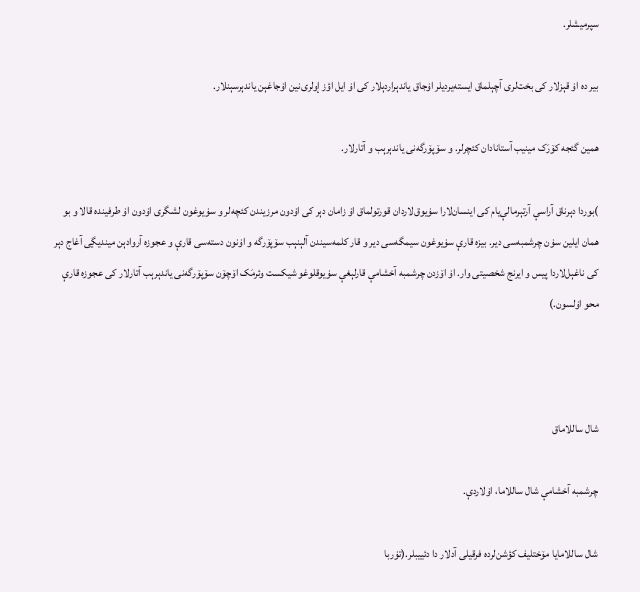سپرمیشلر.

بیر ده اۏ قېزلار کی بخت‌لری آچېلماق ایسته‌یردیلر اۏجاق یاندېراردېلار کی اۏ ایل اؤز إولری‌نین اۏجاغېن یاندېرسېنلار.

همین گئجه کۆرَک مینیب آستانادان کئچرلر. و سۆپۆرگه‌نی یاندېرېب و آتارلار.

)بوردا دېرناق آراسې آرتېرمالې‌یام کی اینسان‌لارا سۏیوق‌لاردان قورتولماق اۏ زامان دېر کی اۏدون مرزیندن کئچه‌لر و سۏیوغون لشگری اۏدون اۏ طرفینده قالا و بو همان ایلین سۏن چرشمبه‌سی دیر. بیزه قارې سۏیوغون سیمگه‌سی دیر و قار کلمه‌سیندن آلېنېب سۆپۆرگه و اۏنون دسته‌سی قارې و عجوزه آروادېن میندیڲی آغاج دېر کی ناغېل‌لاردا پیس و ایرنج شخصیتی وار. اۏ اۆزدن چرشمبه آخشامې قارلېغې سۏیوقلوغو شیکست وئرمَک اۆچۆن سۆپۆرگه‌نی یاندېرېب آتارلار کی عجوزه قارې محو اۏلسون.)



شال ساللاماق

چرشمبه آخشامې شال ساللاما، اۏلاردې.

شال ساللامایا مۆختلیف کؤشن‌لرده فرقیلی آدلار دا دئییبلر.(تۏربا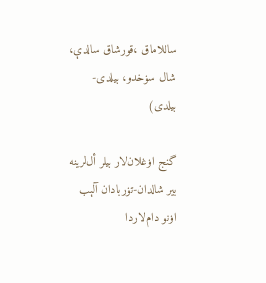ساللاماق ،قورشاق سالدې، شال سۏخدو، بیلدی-بیلدی)

گنج اۏغلان‌لار بیلر أل‌لرینه بیر شالدان-تۏربادان آلېب اۏنو دام‌لاردا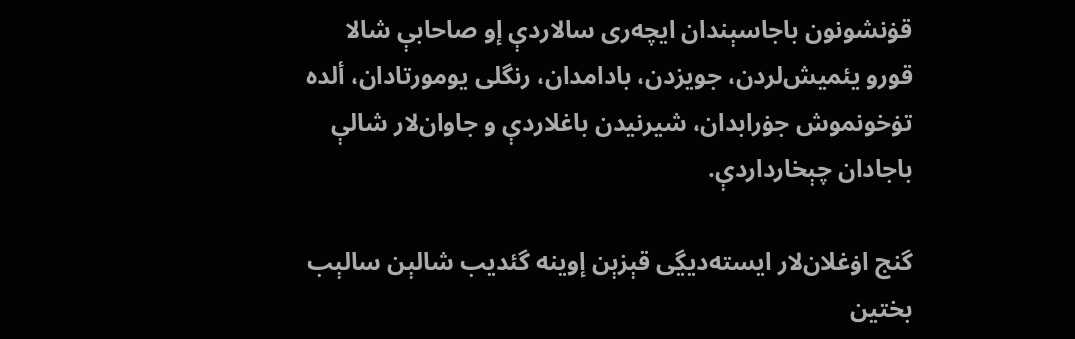قۏنشونون باجاسېندان ایچه‌ری سالاردې إو صاحابې شالا قورو یئمیش‌لردن، جویزدن، بادامدان، رنگلی یومورتادان، ألده تۏخونموش جۏرابدان، شیرنیدن باغلاردې و جاوان‌لار شالې باجادان چېخارداردې.

گنج اۏغلان‌لار ایسته‌دیڲی قېزېن إوینه گئدیب شالېن سالېب بختین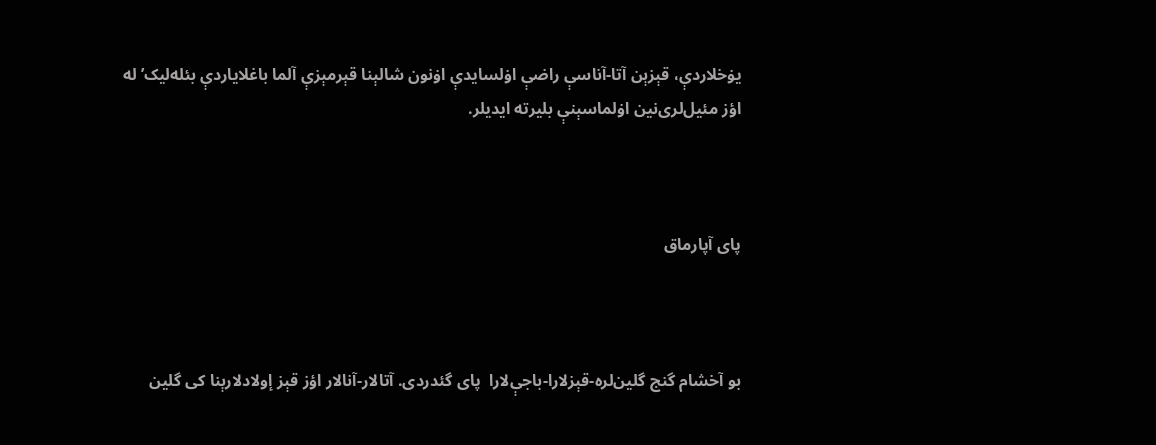یۏخلاردې، قېزېن آتا-آناسې راضې اۏلسایدې اۏنون شالېنا قېرمېزې آلما باغلایاردې بئله‌لیک’له اؤز مئیل‌لری‌نین اۏلماسېنې بلیرته ایدیلر.



پای آپارماق



بو آخشام گنج گلین‌لره-قېزلارا-باجې‌لارا  پای گئدردی. آتالار-آنالار اؤز قېز إولادلارېنا کی گلین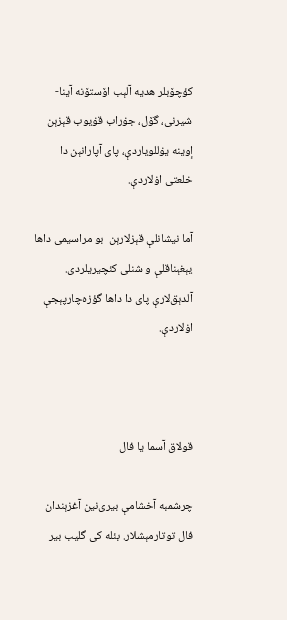کؤچۆبلر هدیه آلېب اۆستۆنه آینا-شیرنی، گۆل، جۏراب قۏیوب قېزېن إوینه یۏللویاردې، پای آپارانېن دا خلعتی اۏلاردې.

آما نیشانلې قېزلارېن  بو مراسیمی داها یېغېناقلې و شنلی کئچیریلردی. آلدېق‌لارې پای دا داها گؤزه‌چارپېجې اۏلاردې.



قولاق آسما یا فال

چرشمبه آخشامې بیری‌نین آغزېندان فال توتارمېشلار. بئله کی گلیب بیر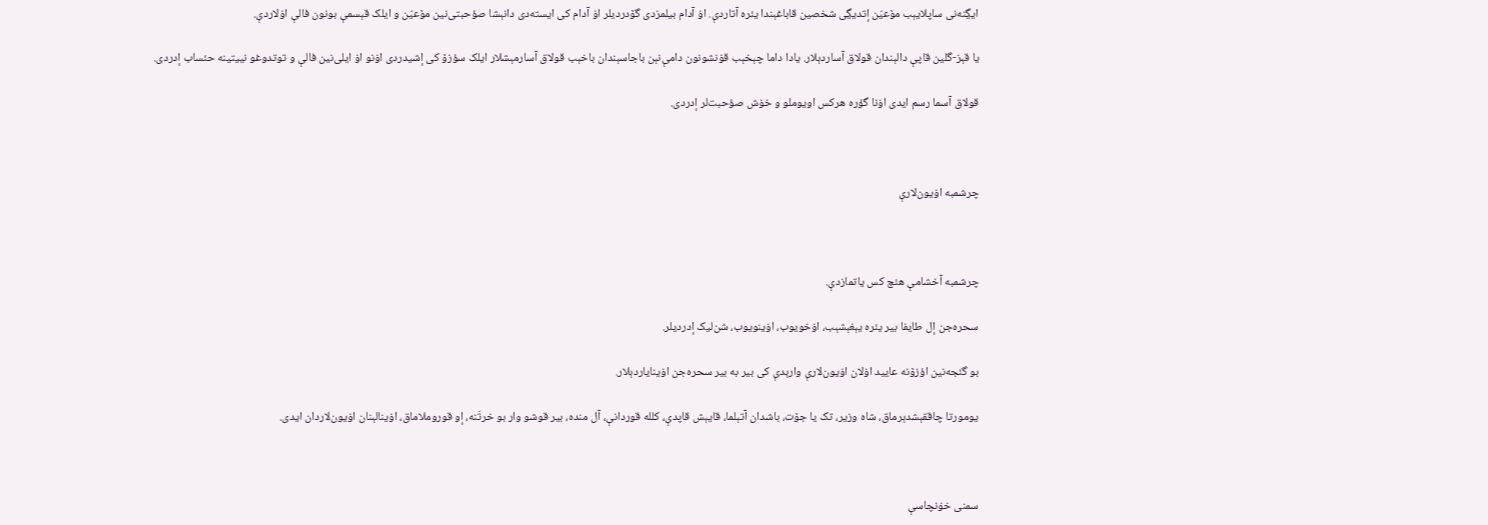ایڲنه‌نی ساپلایېب مۆعیّن إتدیڲی شخصین قاباغېندا یئره آتاردې. اۏ آدام بیلمزدی گۆدردیلر اۏ آدام کی ایسته‌دی دانېشا صؤحبتی‌نین مۆعیّن و ایلک قېسمې بونون فالې اۏلاردې.

یا قېز-گلین قاپې دالېندان قولاق آساردېلار. یادا داما چېخېب قۏنشونون دامې‌نېن باجاسېندان باخېب قولاق آسارمېشلار ایلک سؤزۆ کی إشیدردی اۏنو اۏ ایلی‌نین فالې و توتدوغو نییتینه حئساب إدردی.

قولاق آسما رسم ایدی اۏنا گؤره هرکس اویوملو و خۏش صؤحبت‌لر إدردی.



چرشمبه اۏیون‌لارې



چرشمبه آخشامې هئچ کس یاتمازدې.

سحره‌جن إل طایفا بیر یئره یېغېشېب، اۏخویوب، اۏینویوب، شن‌لیک إدردیلر.

بو گئجه‌نین اؤزۆنه عایید اۏلان اۏیون‌لارې وارېدې کی بیر به بیر سحره‌جن اۏینایاردېلار.

یومورتا چاققېشدېرماق، شاه وزیر، تک یا جۆت، باشدان آتېلما، قایېش قاپدې، کلله قوردانې، آل منده، بیر قوشو وار بو خرتَنه، إو قوروملاماق، اۏینالېنان اۏیون‌لاردان ایدی.



سمنی خۏنچاسې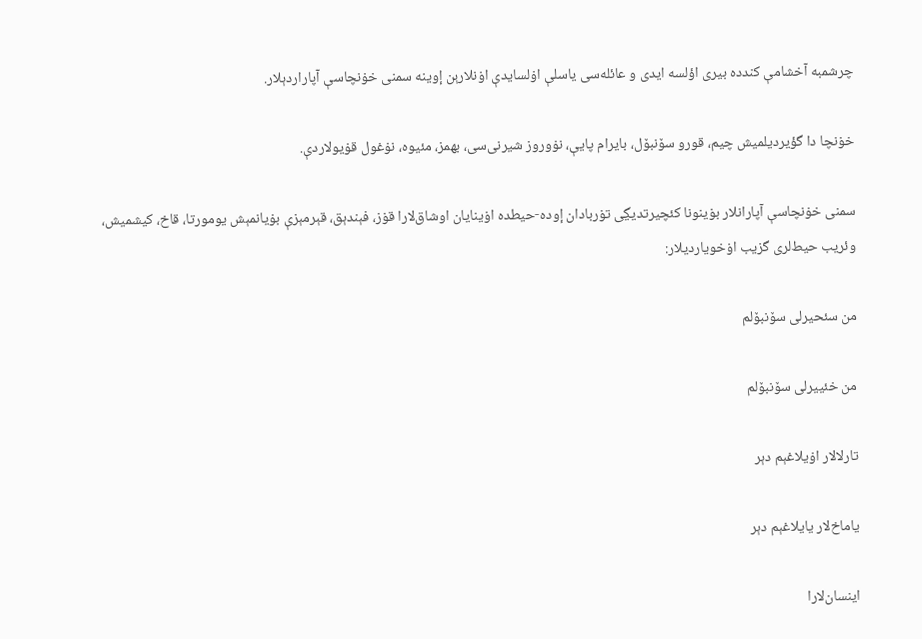چرشمبه آخشامې کندده بیری اؤلسه ایدی و عائله‌سی یاسلې اۏلسایدې اۏنلارېن إوینه سمنی خۏنچاسې آپاراردېلار.

خۏنچا دا گؤیردیلمیش چیم، قورو سۆنبۆل، بایرام پایې، نۏوروز شیرنی‌سی، بهمز، مئیوه، نۏغول قۏیولاردې.

سمنی خۏنچاسې آپارانلار بۏینونا کئچیرتدیڲی تۏربادان إوده-حیطده اۏینایان اوشاق‌لارا قۏز، فېندېق، قېرمېزې بۏیانمېش یومورتا، قاخ، کیشمیش، وئریب حیط‌لری گزیب اۏخویاردیلار:

من سئحیرلی سۆنبۆلم

من خئییرلی سۆنبۆلم

تارلالار اۏیلاغېم دېر

یاماخ‌لار یایلاغېم دېر

اینسان‌لارا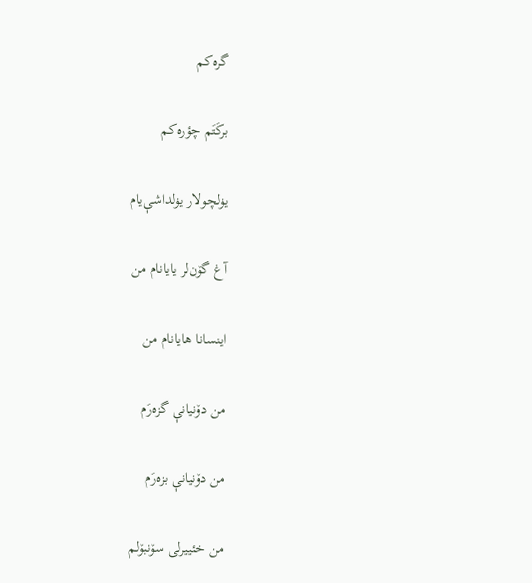گره‌کم

برکَتَم چؤره‌کم

یۏلچولار یۏلداشې‌یام

آغ گۆن‌لر یایانام من

اینسانا هایانام من

من دۆنیانې گزه‌رَم

من دۆنیانې بزه‌رَم

من خئییرلی سۆنبۆلم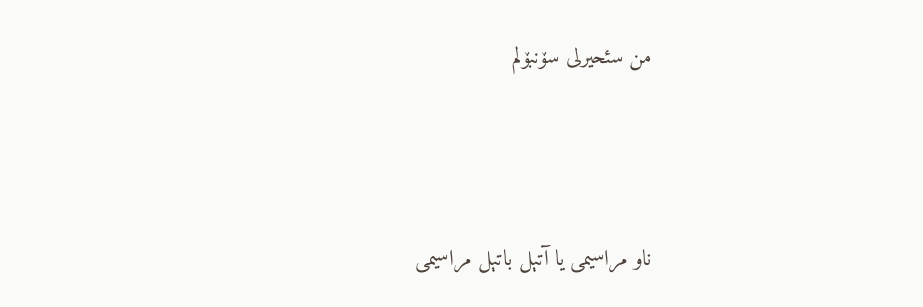من سئحیرلی سۆنبۆلم



ناو مراسیمی یا آتېل باتېل مراسیمی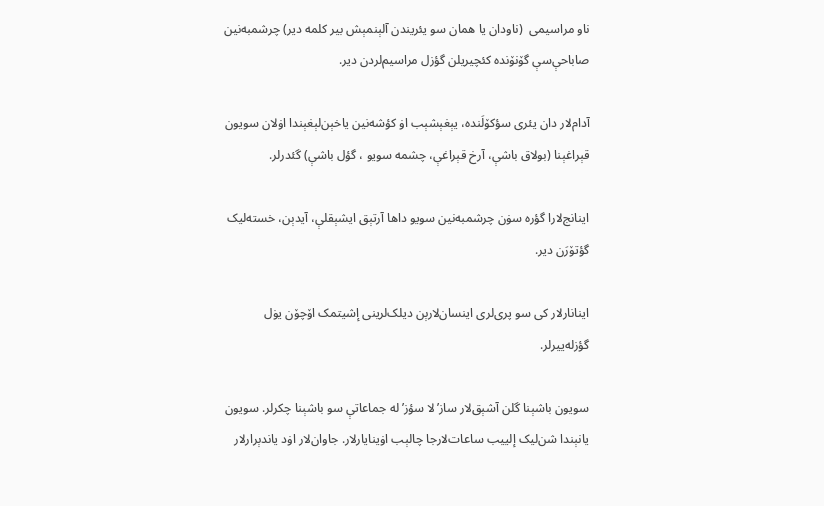ناو مراسیمی  (ناودان یا همان سو یئریندن آلېنمېش بیر کلمه دیر) چرشمبه‌نین صاباحې‌سې گۆنۆنده کئچیریلن گؤزل مراسیم‌لردن دیر.

آدام‌لار دان یئری سؤکۆلَنده، یېغېشېب اۏ کؤشه‌نین یاخېن‌لېغېندا اۏلان سویون قېراغېنا (بولاق باشې، آرخ قېراغې، چشمه سویو ، گؤل باشې) گئدرلر.

اینانج‌لارا گؤره سۏن چرشمبه‌نین سویو داها آرتېق ایشېقلې، آیدېن، خسته‌لیک گؤتۆرَن دیر.

اینانارلار کی سو پری‌لری اینسان‌لارېن دیلک‌لرینی إشیتمک اۆچۆن یۏل گؤزله‌ییرلر.

سویون باشېنا گلن آشېق‌لار ساز’لا سؤز’له جماعاتې سو باشېنا چکرلر. سویون یانېندا شن‌لیک إلییب ساعات‌لارجا چالېب اۏینایارلار. جاوان‌لار اۏد یاندېرارلار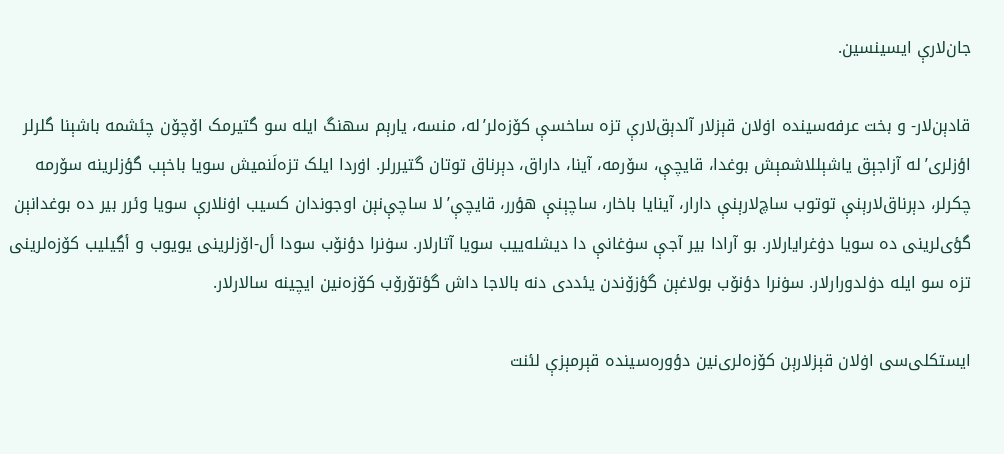جان‌لارې ایسینسین.

قادېن‌لار- و بخت عرفه‌سینده اۏلان قېزلار آلدېق‌لارې تزه ساخسې کۆزه‌لر’له، منسه، یارېم سهنگ ایله سو گتیرمک اۆچۆن چئشمه باشېنا گلرلر اؤزلری’له آزاجېق یاشېللاشمېش بوغدا، قایچې، سۆرمه، آینا، داراق، دېرناق توتان گتیررلر. اۏردا ایلک تزه‌لَنمیش سویا باخېب گؤزلرینه سۆرمه چکرلر، دېرناق‌لارېنې توتوب ساچ‌لارېنې دارار، آینایا باخار، ساچېنې هؤرر، قایچې’لا ساچې‌نېن اوجوندان کسیب اۏنلارې سویا وئرر بیر ده بوغدانېن گؤی‌لرینی ده سویا دۏغرایارلار. بو آرادا بیر آجې سۏغانې دا دیشله‌ییب سویا آتارلار. سۏنرا دؤنۆب سودا أل-اۆزلرینی یویوب و أڲیلیب کۆزه‌لرینی تزه سو ایله دۏلدورارلار. سۏنرا دؤنۆب بولاغېن گؤزۆندن یئددی دنه بالاجا داش گؤتۆرۆب کۆزه‌نین ایچینه سالارلار.

ایستکلی‌سی اۏلان قېزلارېن کۆزه‌لری‌نین دؤوره‌سینده قېرمېزې لئنت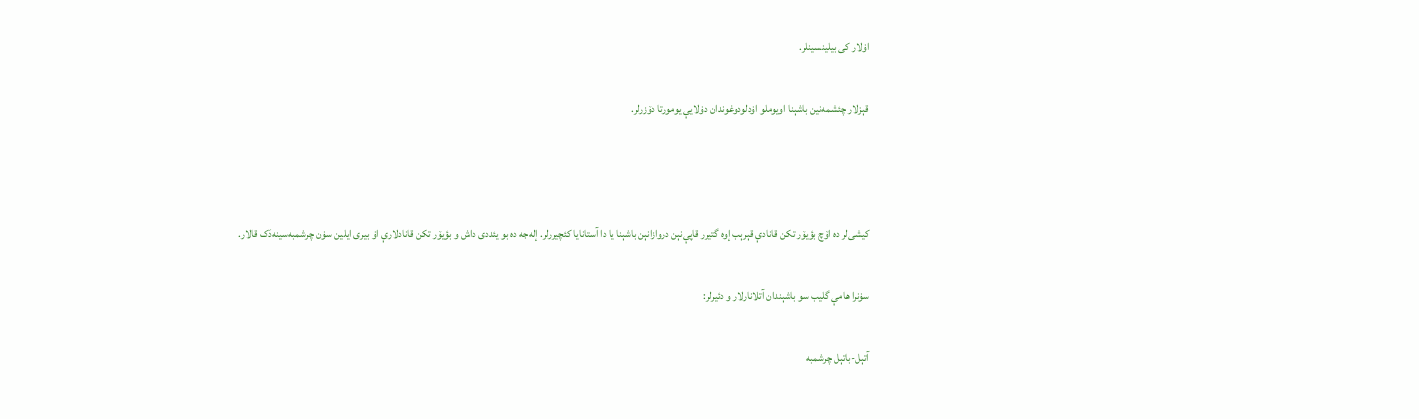اۏلار کی بیلینسینلر.

قېزلار چئشمه‌نین باشېنا اویوملو اۏدلودوغوندان دۏلایې یومورتا دۆزرلر.



کیشی‌لر ده اۆچ بؤیۆر تکن قانادې قېرېب إوه گتیرر قاپې‌نېن دروازانېن باشېنا یا دا آستانایا کئچیررلر. إله‌جه ده بو یئددی داش و بؤیۆر تکن قانادلارې اۏ بیری ایلین سۏن چرشمبه‌سینه‌دَک قالار.

سۏنرا هامې گلیب سو باشېندان آتلانارلار و دئیرلر:

آتېل-باتېل چرشمبه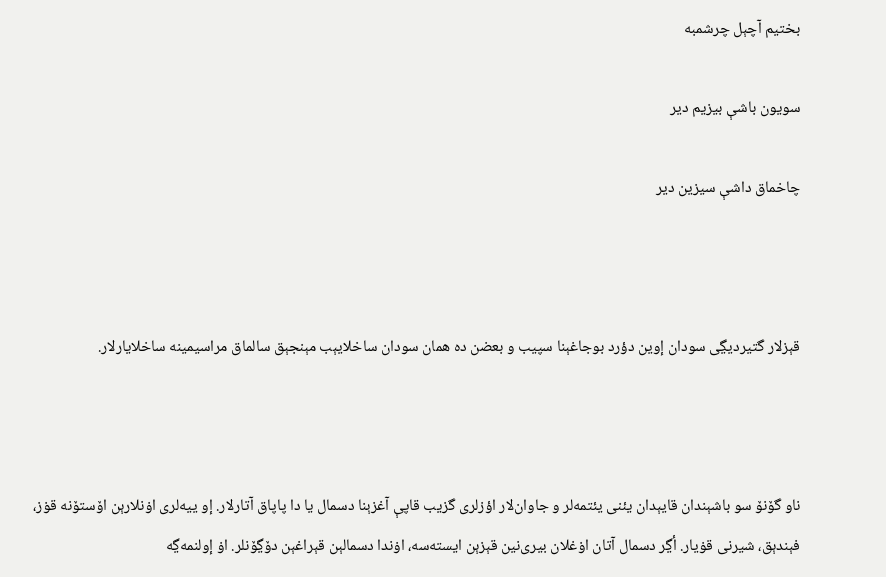بختیم آچېل چرشمبه

سویون باشې بیزیم دیر

چاخماق داشې سیزین دیر



قېزلار گتیردیڲی سودان إوین دؤرد بوجاغېنا سپیب و بعضن ده همان سودان ساخلایېب مېنجېق سالماق مراسیمینه ساخلایارلار.



ناو گۆنۆ سو باشېندان قایېدان یئنی یئتمه‌لر و جاوان‌لار اؤزلری گزیب قاپې آغزېنا دسمال یا دا پاپاق آتارلار. إو ییه‌لری اۏنلارېن اۆستۆنه قۏز، فېندېق، شیرنی قۏیار. أڲر دسمال آتان اۏغلان بیری‌نین قېزېن ایسته‌سه، اۏندا دسمالېن قېراغېن دۆڲۆنلر. اۏ إولنمه‌ڲه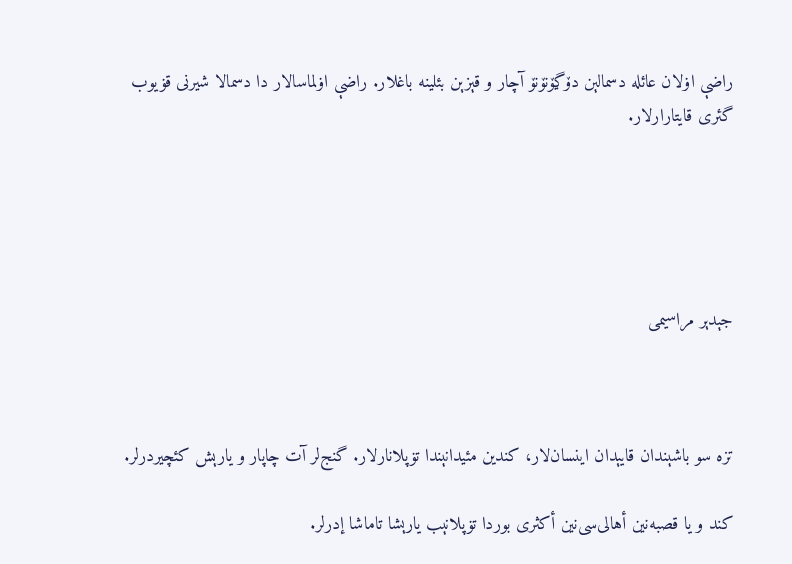راضې اۏلان عائله دسمالېن دۆڲۆنۆنۆ آچار و قېزېن بئلینه باغلار. راضې اۏلماسالار دا دسمالا شیرنی قۏیوب گئری قایتارارلار.





جېدېر مراسیمی



تزه سو باشېندان قایېدان اینسان‌لار، کندین مئیدانېندا تۏپلانارلار. گنج‌لر آت چاپار و یارېش کئچیردرلر.

کند و یا قصبه‌نین أهالی‌سی‌نین أکثری بوردا تۏپلانېب یارېشا تاماشا إدرلر.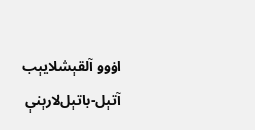اۏوو آلقېشلایېب آتېل-باتېل‌لارېنې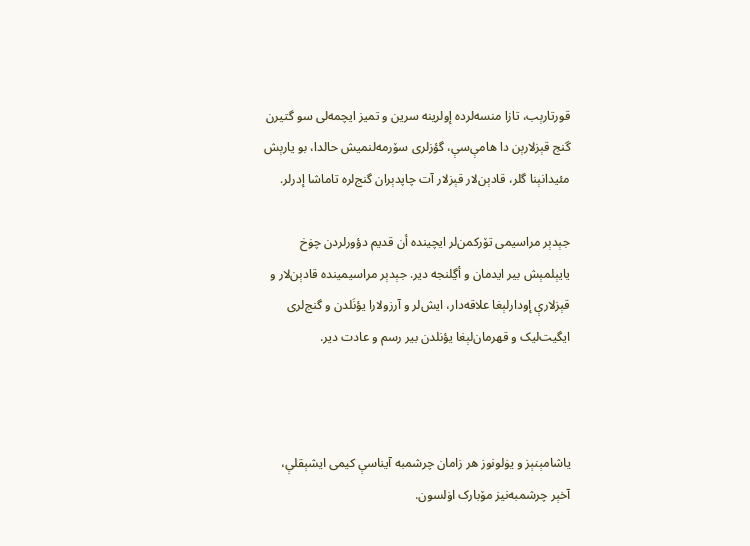قورتارېب، تازا منسه‌لرده إولرینه سرین و تمیز ایچمه‌لی سو گتیرن گنج قېزلارېن دا هامې‌سې، گؤزلری سۆرمه‌لنمیش حالدا، بو یارېش مئیدانېنا گلر، قادېن‌لار قېزلار آت چاپدېران گنج‌لره تاماشا إدرلر.

جېدېر مراسیمی تۆرکمن‌لر ایچینده أن قدیم دؤورلردن چۏخ یایېلمېش بیر ایدمان و أڲلنجه دیر. جېدېر مراسیمینده قادېن‌لار و قېزلارې إودارلېغا علاقه‌دار، ایش‌لر و آرزولارا یؤنَلدن و گنج‌لری ایگیت‌لیک و قهرمان‌لېغا یؤنلدن بیر رسم و عادت دیر.



یاشامېنېز و یۏلونوز هر زامان چرشمبه آیناسې کیمی ایشېقلې، آخېر چرشمبه‌نیز مۆبارک اۏلسون.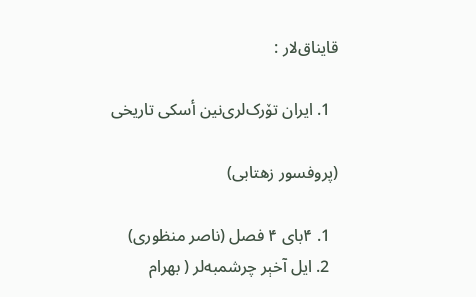قایناق‌لار :

  1. ایران تۆرک‌لری‌نین أسکی تاریخی

(پروفسور زهتابی)

  1. ۴بای ۴ فصل (ناصر منظوری)
  2. ایل آخېر چرشمبه‌لر ( بهرام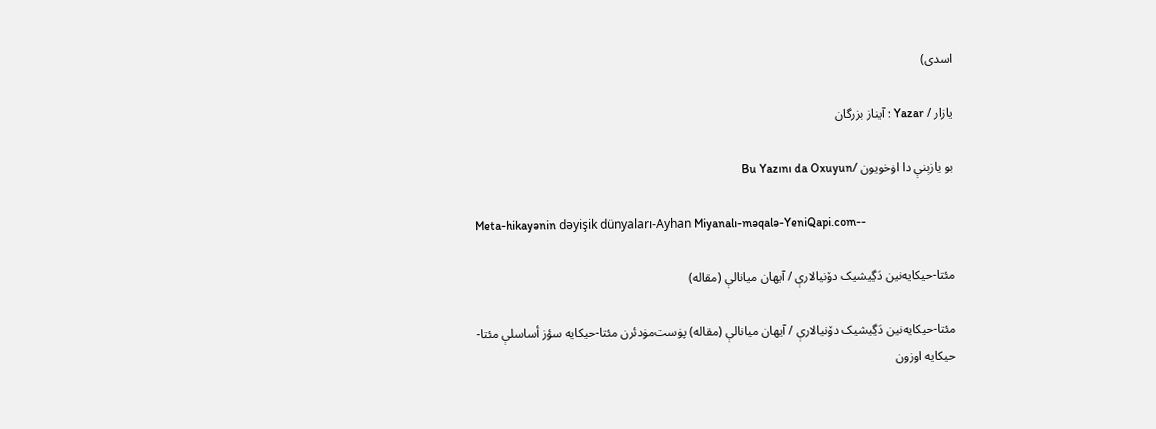اسدی)

یازار / Yazar : آیناز بزرگان

بو یازېنې دا اۏخویون /Bu Yazını da Oxuyun

Meta-hikayənin dəyişik dünyaları-Ayhan Miyanalı-məqalə-YeniQapi.com--

مئتا-حیکایه‌‌نین دَڲیشیک دۆنیالارې / آیهان میانالې (مقاله)

مئتا-حیکایه‌‌نین دَڲیشیک دۆنیالارې / آیهان میانالې (مقاله) پۏست‌مۏدئرن مئتا-حیکایه‌ سؤز أساسلې مئتا-حیکایه‌ اوزون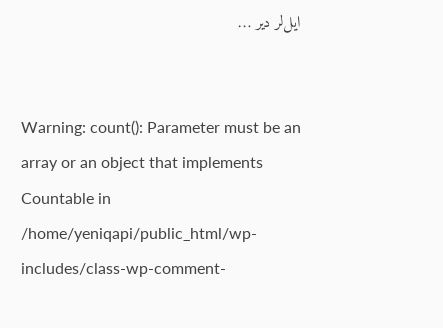ایل‌لر دیر …


Warning: count(): Parameter must be an array or an object that implements Countable in /home/yeniqapi/public_html/wp-includes/class-wp-comment-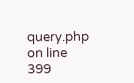query.php on line 399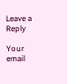Leave a Reply

Your email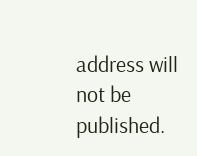address will not be published.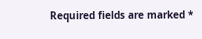Required fields are marked *